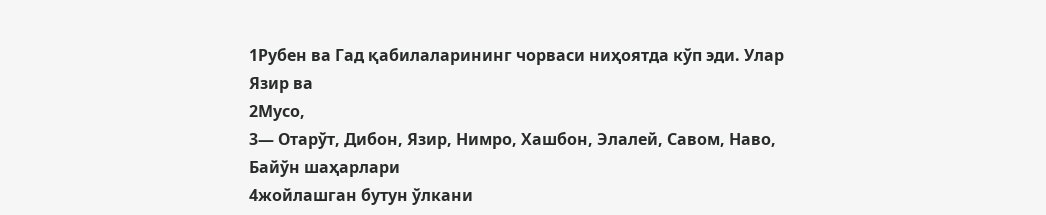1Рубен ва Гад қабилаларининг чорваси ниҳоятда кўп эди. Улар Язир ва
2Мусо,
3— Отарўт, Дибон, Язир, Нимро, Хашбон, Элалей, Савом, Наво, Байўн шаҳарлари
4жойлашган бутун ўлкани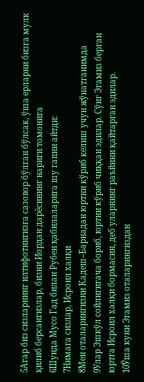5Агар биз сизларнинг илтифотингизга сазовор бўлган бўлсак, ўша ерларни бизга мулк қилиб берсангизлар, бизни Иордан дарёсининг нариги томонига
6Шунда Мусо Гад билан Рубен қабилаларига шу гапни айтди:
7Нимага сизлар, Исроил халқи
8Мен оталарингизни Кадеш–Барнадан юртни кўриб келиш учун жўнатганимда
9Улар Эшкўл сойлигигача бориб, юртни кўриб чиққан эдилар. Сўнг Эгамиз берган юртга Исроил халқи бормасин, деб уларнинг раъйини қайтарган эдилар.
10Ўша куни Эгамиз оталарингиздан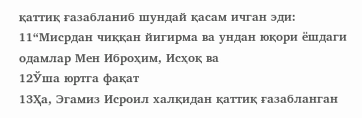қаттиқ ғазабланиб шундай қасам ичган эди:
11“Мисрдан чиққан йигирма ва ундан юқори ёшдаги одамлар Мен Иброҳим, Исҳоқ ва
12Ўша юртга фақат
13Ҳа, Эгамиз Исроил халқидан қаттиқ ғазабланган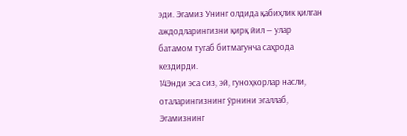эди. Эгамиз Унинг олдида қабиҳлик қилган аждодларингизни қирқ йил — улар батамом тугаб битмагунча саҳрода кездирди.
14Энди эса сиз, эй, гуноҳкорлар насли, оталарингизнинг ўрнини эгаллаб, Эгамизнинг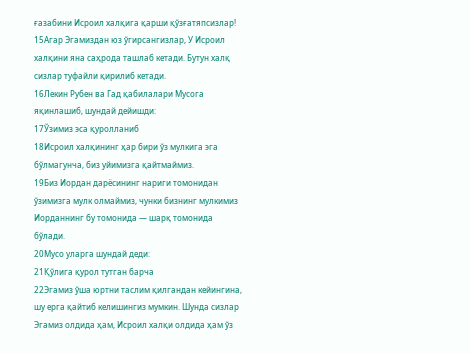ғазабини Исроил халқига қарши қўзғатяпсизлар!
15Агар Эгамиздан юз ўгирсангизлар, У Исроил халқини яна саҳрода ташлаб кетади. Бутун халқ сизлар туфайли қирилиб кетади.
16Лекин Рубен ва Гад қабилалари Мусога яқинлашиб, шундай дейишди:
17Ўзимиз эса қуролланиб
18Исроил халқининг ҳар бири ўз мулкига эга бўлмагунча, биз уйимизга қайтмаймиз.
19Биз Иордан дарёсининг нариги томонидан ўзимизга мулк олмаймиз, чунки бизнинг мулкимиз Иорданнинг бу томонида — шарқ томонида бўлади.
20Мусо уларга шундай деди:
21Қўлига қурол тутган барча
22Эгамиз ўша юртни таслим қилгандан кейингина, шу ерга қайтиб келишингиз мумкин. Шунда сизлар Эгамиз олдида ҳам, Исроил халқи олдида ҳам ўз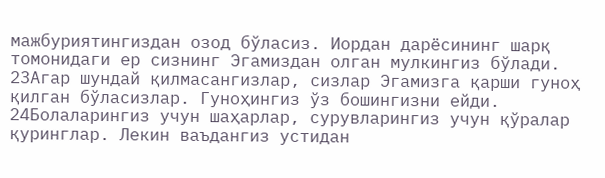мажбуриятингиздан озод бўласиз. Иордан дарёсининг шарқ томонидаги ер сизнинг Эгамиздан олган мулкингиз бўлади.
23Агар шундай қилмасангизлар, сизлар Эгамизга қарши гуноҳ қилган бўласизлар. Гуноҳингиз ўз бошингизни ейди.
24Болаларингиз учун шаҳарлар, сурувларингиз учун қўралар қуринглар. Лекин ваъдангиз устидан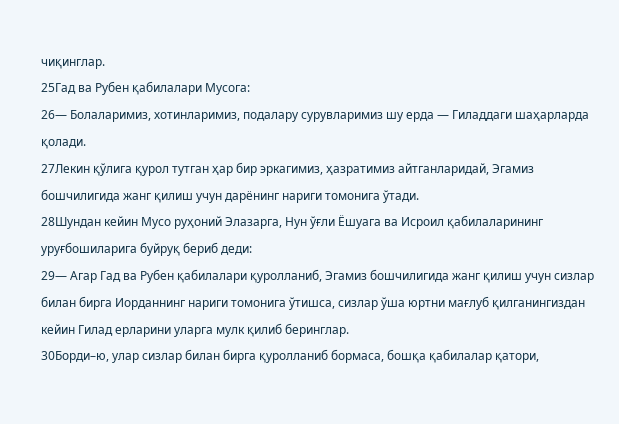чиқинглар.
25Гад ва Рубен қабилалари Мусога:
26— Болаларимиз, хотинларимиз, подалару сурувларимиз шу ерда — Гиладдаги шаҳарларда қолади.
27Лекин қўлига қурол тутган ҳар бир эркагимиз, ҳазратимиз айтганларидай, Эгамиз бошчилигида жанг қилиш учун дарёнинг нариги томонига ўтади.
28Шундан кейин Мусо руҳоний Элазарга, Нун ўғли Ёшуага ва Исроил қабилаларининг уруғбошиларига буйруқ бериб деди:
29— Агар Гад ва Рубен қабилалари қуролланиб, Эгамиз бошчилигида жанг қилиш учун сизлар билан бирга Иорданнинг нариги томонига ўтишса, сизлар ўша юртни мағлуб қилганингиздан кейин Гилад ерларини уларга мулк қилиб беринглар.
30Борди–ю, улар сизлар билан бирга қуролланиб бормаса, бошқа қабилалар қатори,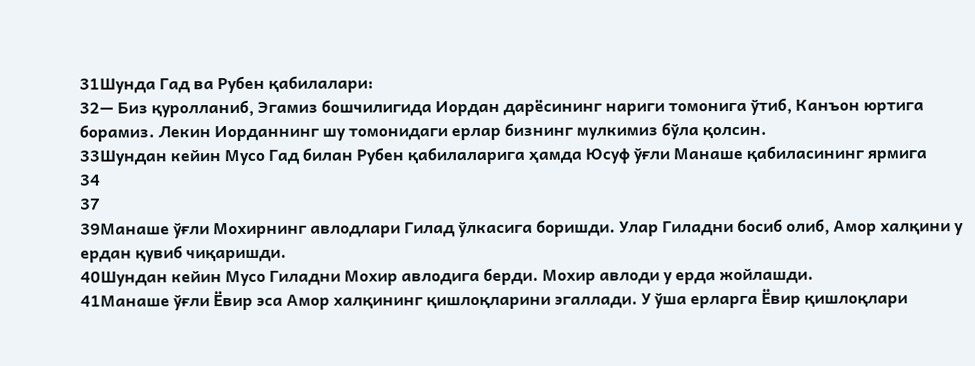31Шунда Гад ва Рубен қабилалари:
32— Биз қуролланиб, Эгамиз бошчилигида Иордан дарёсининг нариги томонига ўтиб, Канъон юртига борамиз. Лекин Иорданнинг шу томонидаги ерлар бизнинг мулкимиз бўла қолсин.
33Шундан кейин Мусо Гад билан Рубен қабилаларига ҳамда Юсуф ўғли Манаше қабиласининг ярмига
34
37
39Манаше ўғли Мохирнинг авлодлари Гилад ўлкасига боришди. Улар Гиладни босиб олиб, Амор халқини у ердан қувиб чиқаришди.
40Шундан кейин Мусо Гиладни Мохир авлодига берди. Мохир авлоди у ерда жойлашди.
41Манаше ўғли Ёвир эса Амор халқининг қишлоқларини эгаллади. У ўша ерларга Ёвир қишлоқлари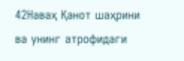42Наваҳ Қанот шаҳрини ва унинг атрофидаги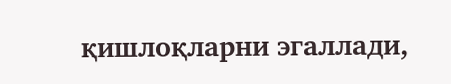қишлоқларни эгаллади,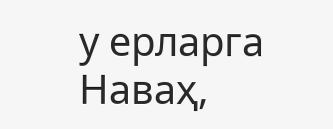у ерларга Наваҳ,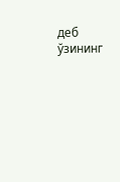деб ўзининг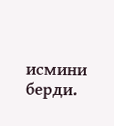исмини берди.